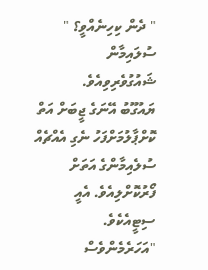" ދެން ކިހިނެއްވީ؟ " ސުލައިމާން ޝައުގުވެރިވިއެވެ.
ޔައުގޫބު އޭނަގެ ޖީބަށް އަތް ކޮށްޕާލުމަށްފަހު ނެގި އެއްޗެއް ސުލެއިމާންގެ އަތަށް ފޯރުކޮށްލިއެވެ. އެއީ ސިޓީއެކެވެ.
"އަހަރެމެންވެސް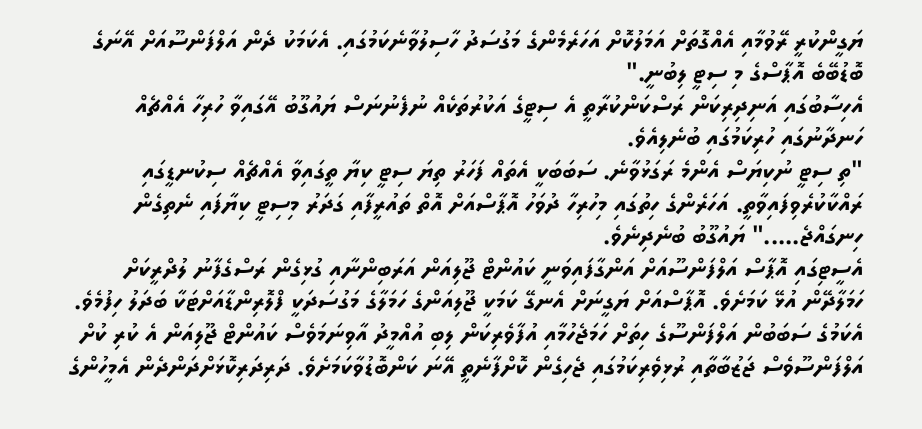ޔަގީންކުރީ ރޭވުމާއި އެއްގޮތަށް އަމަލުކޮށް އަހަރެމެންގެ މަގުސަދު ހާސިލުވާނެކަމުގައި. އެކަމަކު ދެން އަލްފަންސޫއަށް އޭނަގެ ބޮޑުބޭބެ އޮޕާސްގެ މި ސިޓީ ލިބުނީ."
އެހިސާބުގައި އަނިދިރިކަން ރަސްކަންކުރާތީ އެ ސިޓީގެ އަކުރުތަކެއް ނުފެނުނަސް ޔައުގޫބު އޭގައިވާ ހުރިހާ އެއްޗެއް ހަނދާނުގައި ހުރިކަމުގައި ބުނެލިއެވެ.
"ތި ސިޓީ ނުކިޔަސް އެންމެ ރަގަޅުވާނެ. ސަބަބަކީ އެތައް ފަހަރު ތިޔަ ސިޓީ ކިޔާ ތީގައިވާ އެއްޗެއް ސިކުނޑީގައި ރައްކާކުރެވިފައިވާތީ. އަހަރެންގެ ހިތުގައި މިހުރިހާ ދުވަހު އޮޕާސްއަށް އޮތް ތައުރީފާއި ގަދަރު މިސިޓީ ކިޔާފައި ނެތިގެން ހިނގައްޖެ....." ޔައުގޫބު ބުނެދިނެވެ.
އެސީޓިގައި އޮޕާސް އަލްފަންސޫއަށް އަންގާފައިވަނީ ކައުންޓް ޖޫލިއަން އަރަބިންނާއި ގުޅިގެން ރަސްގެފާނު ލުދްރީކަށް ހަމަލާދޭން އުޅޭ ކަމަށެވެ. އޮޕާސްއަށް ޔަގީނަށް އެނގޭ ކަމަކީ ޖޫލިއަންގެ ހަމަލާގެ މަގުސަދަކީ ފްލޮރިންޑާއަށްޓަކާ ބަދަލު ހިފުމެވެ. އެކަމުގެ ސަބަބުން އަލްފަންސޫގެ ހިތަށް ހަމަޖެހުމާއި އުފާވެރިކަން ލިބި އުއްމީދު އާވިނަމަވެސް ކައުންޓް ޖޫލިއަން އެ ކުރި ކުށް އަލްފަންސޫވެސް ޖަޒުބާތާއި ރުޅިވެރިކަމުގައި ޖެހިގެން ކޮށްފާނެތީ އޭނަ ކަންބޮޑުވާކަމަށެވެ. ދަރިދަރިކޮޅަށްދަންދެން އެމީހުންގެ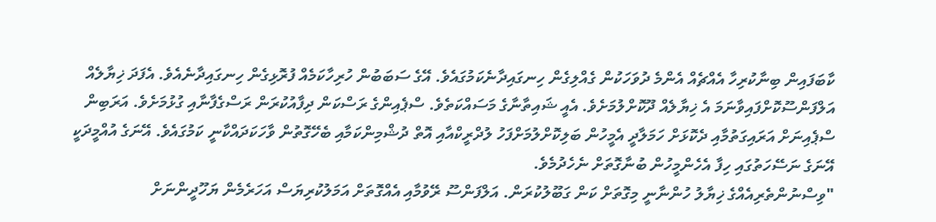ކާބަފައިން ބިނާކުރިހާ އެއްޗެއް އެންމެ ދުވަހަކުން ގެއްލިގެން ހިނގައިދާނެކަމުގައެވެ. އޭގެ ސަބަބުން ހުރިހާކަމެއް ފުރޮޅިގެން ހިނގައިދާނެއެވެ. އެފަދަ ޚިޔާލެއް އަލްފަންސޫކޮށްފައިވާނަމަ އެ ޚިޔާލެއް ދޫކޮށްލުމަށެވެ. އެއީ ޝައިތާނާގެ މަސައްކަތެވެ. ސްޕެއިންގެ ރަސްކަން ދިފާއުކުރަން ރަސްގެފާނާއި ގުޅުމަށެވެ. އަރަބިން ސްޕެއިނަށް އަރައިގަތުމާއި ދެކޮޅަށް ހަމަލާދީ އެމީހުން ބަލިކޮށްލުމަށްފަހު ލުދްރީކްއާއި އޮތް ދުޝްމިންކަމާއި ބެހޭގޮތުން ވާހަކަދައްކާނީ ކަމުގައެވެ. އޭނަގެ އުއްމީދަކީ އޭނަގެ ނަސޭހަތުގައި ހިފާ އެހެންމީހުން ބުނާގޮތަށް ނެހެދުމެވެ.
"ވިސްނުންތެރިއެއްގެ ޚިޔާލު ހުންނާނީ މިގޮތަށް ކަން ގަބޫލުކުރަން. އަލްފަންސޫ ރޭވުމާއި އެއްގޮތަށް އަމަލުކުރިޔަސް އަހަރެމެން ޔަހޫދީންނަށް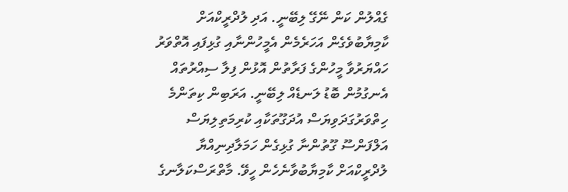ގެއްލުން ކަން ނޭގޭ ލިބޭނީ. އަދި ލުދްރީކްއަށް ކާމިޔާބުވެގެން އަހަރެމެން އެމީހުންނާއި ގުޅިފައި އޮތްވަރު ހައްޔަރުވާ މީހުންގެ ފަރާތުން އޮޅުން ފިލާ ސިއްރުތައް އެނގުމުން ބޮޑު ލަނޑެއް ލިބޭނީ. އަރަބިން ކިތަންމެ ހިތްވަރުގަދަވިޔަސް އުދަގޫތަކާއި ކުރިމަތިލިޔަސް އަލްފަންސޫ ގޫތުންނާ ގުޅިގެން ހަމަލާދިނިއްޔާ ލުދްރީކްއަށް ކާމިޔާބުވާނެހެން ހީވޭ. މާތްރަސްކަލާނގެ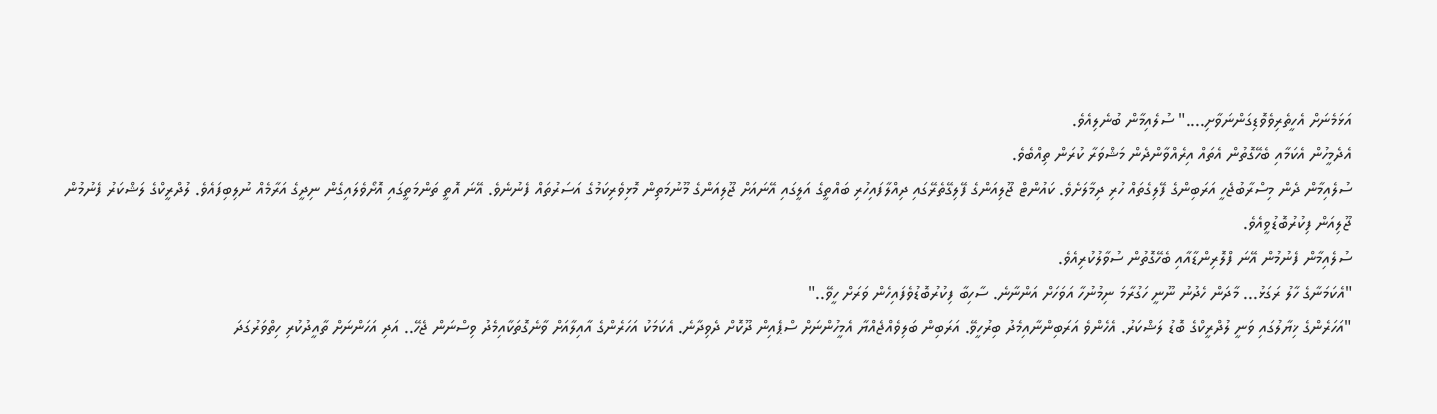އަޅަމެނަށް އެހީތެރިވެވޮޑިގަންނަވާށި...." ސުލެއިމާން ބުނެލިއެވެ.
އެދެމީހުން އެކަމާއި ބެހޭގޮތުން އެތައް އިރެއްވާންދެން މަޝްވަރާ ކުރަން ތިއްބެވެ.
ސުލެއިމާން ދެން މިސްރާބުޖެހީ އަރަބިންގެ ފޭލިގެތައް ހުރި ދިމާލަށެވެ. ކައުންޓް ޖޫލިއަންގެ ފޭލިގޭތެރޭގައި ދިއްލާފައިހުރި ބައްތީގެ އަލީގައި އޭނައަށް ޖޫލިއަންގެ މޫނުމަތިން މޮޅިވެރިކަމުގެ އަސަރުތައް ފެނުނެވެ. އޭނަ އޮތީ ތަންމަތީގައި އޮށޯވެލައިގެން ނިދީގެ އަރާމެއް ނުލިބިފައެވެ. ލުދްރީކްގެ ލަޝްކަރު ފެނުމުން ޖޫލިއަން ފިކުރުބޮޑުވީއެވެ.
ސުލެއިމާން ފެނުމުން އޭނަ ފްލޮރިންޑާއާއި ބެހޭގޮތުން ސުވާލުކުރިއެވެ.
"އެކަމަނާގެ ހާލު ރަގަޅު... މާދަން ހެދުނު ނޫނީ ހަގުރާމަ ނިމުނުހާ އަވަހަށް އަންނާނެ. ސާހިބާ ފިކުރުބޮޑުވެފައިހެން ވަރަށް ހީވޭ.."
"އަހަރެންގެ ޚިޔާލުގައި ވަނީ ލުދްރީކްގެ ބޮޑު ލަޝްކަރު. އެހެންވެ އަރަބިންނާއިމެދު ބިރުހީވޭ. އަރަބިން ބަލިވެއްޖެއްޔާ އެމީހުންނަށް ސްޕެއިން ދޫކޮށް ދެވިދާނެ. އެކަމަކު އަހަރެންގެ އާއިލާއަށް ވާނެގޮތަކާއިމެދު ވިސްނަން ޖެހޭ.. އަދި އަހަންނަށް ތާއީދުކުރި ހިތްވަރުގަދަ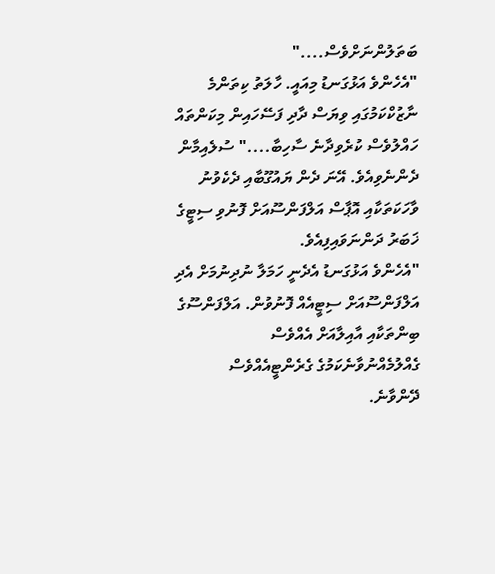ބަތަލުންނަށްވެސް...."
"އެހެންވެ އަޅުގަނޑު މިއައީ. ހާލަތު ކިތަންމެ ނާޒުކްކަމުގައި ވިޔަސް ދާދި ފަސޭހައިން މިކަންތައް ހައްލުވެސް ކުރެވިދާނެ ސާހިބާ...." ސުލެއިމާން ދެންނެވިއެވެ. އޭނަ ދެން ޔައުގޫބާއި ދެކެވުނު ވާހަކަތަކާއި އޮޕާސް އަލްފަންސޫއަށް ފޮނުވި ސިޓީގެ ޚަބަރު ދަންނަވައިފިއެވެ.
"އެހެންވެ އަޅުގަނޑު އެދެނީ ހަމަލާ ނުދިނުމަށް އެދި އަލްފަންސޫއަށް ސިޓީއެއް ފޮނުވުން. އަލްފަންސޫގެ ބިންތަކާއި އާއިލާއަށް އެއްވެސް ގެއްލުމެއްނުވާނެކަމުގެ ގެރެންޓީއެއްވެސް ދޭންވާނެ.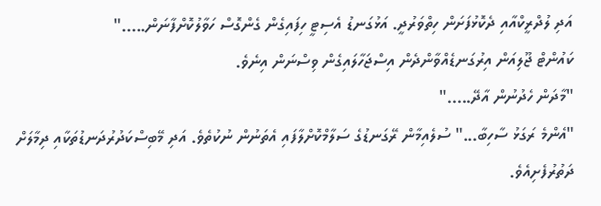އަދި ލުދްރީކްއާއި ދެކޮޅުފަށަން ހިތްވަރުދީ. އަޅުގަނޑު އެސިޓީ ހިފައިގެން ގެންގޮސް ހަވާލުކޮށްފާނަން....."
ކައުންޓް ޖޫލިއަން އިރުގަނޑެއްވާންދެން އިސްޖަހާލައިގެން ވިސްނަން އިނެވެ.
"މާދަން ހެދުނުން އާދޭ....."
"އެންމެ ރަގަޅު ސާހިބާ..." ސުލެއިމާން ރޭގަނޑުގެ ސަލާމްކޮށްލާފައި އެތަނުން ނުކުތެވެ. އަދި މޭބިސްކަދުރުދަނޑުތަކާއި ދިމާލަށް ދަތުރުފެށިއެވެ.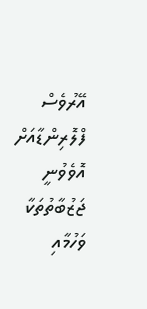އޭރުވެސް ފްލޮރިންޑާއަށް އޮވެވުނީ ޖަޒުބާތުތަކާ ވަހުމާއި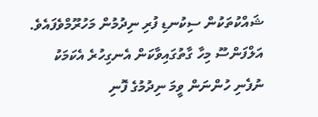ޝައްކުތަކުން ސިކުނޑި ފުރި ނިދުމުން މަހުރޫމްވެފައެވެ. އަލްފަންސޫ މިހާ ގާތުގައިވާކަން އެނގިހުރެ އެކަމަކު ނުފެނި ހުންނަން ވީމަ ނިދުމުގެ ފޮނި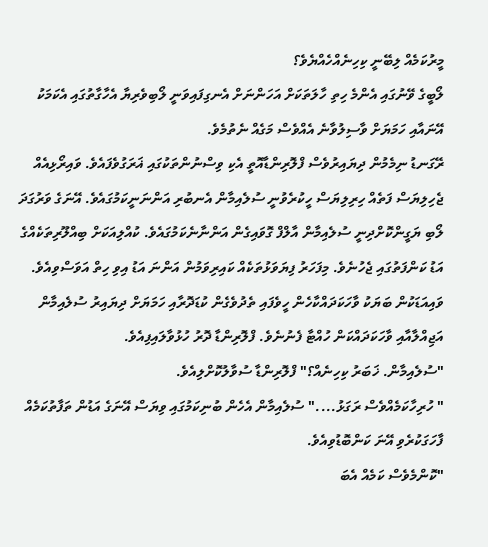މީރުކަމެއް ލިބޭނީ ކިހިނެއްހެއްޔެވެ؟
ލޯބީގެ ވޭނުގައި އެންމެ ހިތި ހާލަތަކަށް އަހަންނަށް އެނގިފައިވަނީ ލޯބިވެރިޔާ އެހާގާތުގައި އެކަމަކު އޭނައާއި ހަމަޔަށް ވާސިލުވާނެ އެއްވެސް މަގެއް ނެތުމެވެ.
ރޭގަނޑު ނިމެމުން ދިޔައިރުވެސް ފްލޮރިންޑާއޮތީ އެކި ވިސްނުންތަކުގައި ޣަރަގުވެފައެވެ. ވައިރޯޅިއެއް ޖެހިލިޔަސް ފަތެއް ހިރިލިޔަސް ހީކުރެވުނީ ސުލެއިމާން އެނބުރި އަންނަނީކަމުގައެވެ. އޭނަގެ ވަރުގަދަ ލޯބި ޔަގީންކޮށްދިނީ ސުލެއިމާން އާލްފް ގޮވައިގެން އަންނާނެކަމުގައެވެ. ކުއްލިއަކަށް ބިއްލޫރިތަކެއްގެ އަޑު ކަންފަތުގައި ޖެހުނެވެ. މިފަހަރު ފިޔަވަޅުތަކެއް ކައިރިވަމުން އަންނަ އަޑު އިވި ހިތް އަވަސްވިއެވެ. ވައިއަޑަކުން ބަޔަކު ވާހަކަދައްކާހެން ހީވެފައި ތެދުވެގެން ކުޑަދޮރާއި ހަމަޔަށް ދިޔައިރު ސުލެއިމާން އަޖިއްލާއާއި ވާހަކަދައްކަން ހުއްޓާ ފެނުނެވެ. ފްލޮރިންޑާ ދޮރު ހުޅުވާލައިފިއެވެ.
"ސުލެއިމާން. ޚަބަރު ކިހިނެއް؟" ފްލޮރިންޑާ ސުވާލުކޮށްލިއެވެ.
" ހުރިހާކަމެއްވެސް ރަގަޅު...." ސުލެއިމާން އެހެން ބުނިކަމުގައި ވިޔަސް އޭނަގެ އަޑުން ތަފާތުކަމެއް ފާހަގަކުރެވި އޭނަ ކަންބޮޑުވިއެވެ.
"ކޮންމެވެސް ކަމެއް އެބަ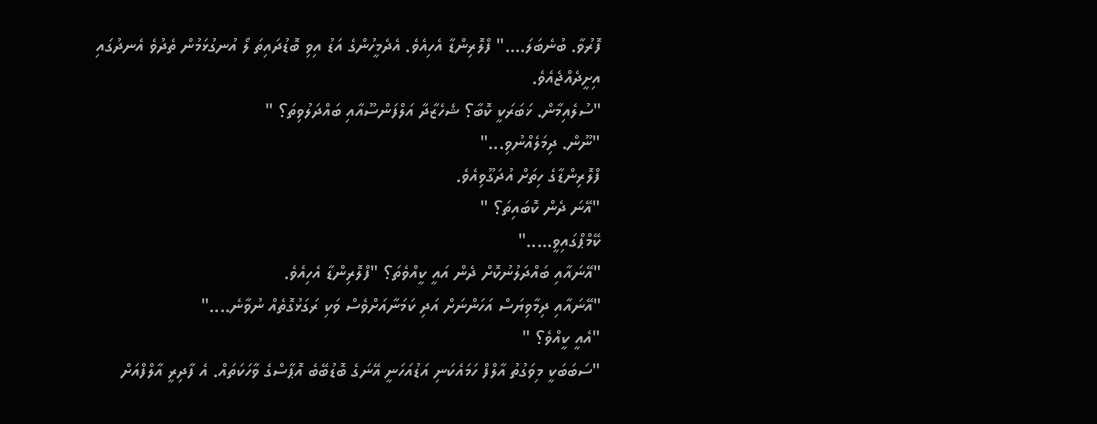ފޮރުވާ. ބުނެބަލަ...." ފްލޮރިންޑާ އެހިއެވެ. އެދެމީހުންގެ އަޑު އިވި ބޮޑުދައިތަ ލޯ އުނގުޅަމުން ތެދުވެ އެނދުގައި އިށީދެއްޖެއެވެ.
"ސުލެއިމާން. ޚަބަރަކީ ކޮބާ؟ ޝެހެޒާދާ އަލްފަންސޫއާއި ބައްދަލުވިތަ؟ "
"ނޫން. ދިމަލެއްނުވި..."
ފްލޮރިންޑާގެ ހިތަށް އުދަގޫވިއެވެ.
"އޭނަ ދެން ކޮބައިތަ؟ "
ކޭމްޕްގައިވީ....."
"އޭނައާއި ބައްދަލުނުކޮށް ދެން އައީ ކީއްވެތަ؟ "ފްލޮރިންޑާ އެހިއެވެ.
"އޭނައާއި ދިމާވިޔަސް އަހަންނަށް އަދި ކަމަނާއަށްވެސް ވަކި ރަގަޅުގޮތެއް ނުވާނެ...."
"އެއީ ކީއްވެ؟ "
"ސަބަބަކީ މިވަގުތު އާލްފް ހަމައެކަނި އަޑުއަހަނީ އޭނަގެ ބޮޑުބޭބެ އޮޕާސްގެ ވާހަކަތައް. އެ ފާދިރީ އާލްފްއަށް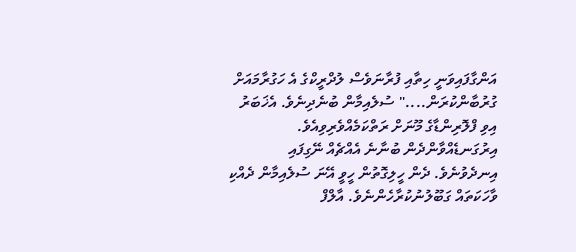އަންގާފައިވަނީ ހިތާއި ފުރާނަވެސް ލުދްރީކްގެ އެ ހަގުރާމައަށް ގުރުބާންކުރަން...." ސުލެއިމާން ބުނެދިނެވެ. އެޚަބަރު އިވި ފްލޮރިންޑާގެ މޫނަށް ރަތްކަމެއްވެރިވިއެވެ. އިރުގަނޑެއްވާންދެން ބުނާނެ އެއްޗެއް ނޭގިފައި އިނދެވުނެވެ. ދެން ހީލިގޮތުން ހީވީ އޭނަ ސުލެއިމާން ދެއްކި ވާހަކަތައް ގަބޫލުނުކުރާހެންނެވެ. އާލްފް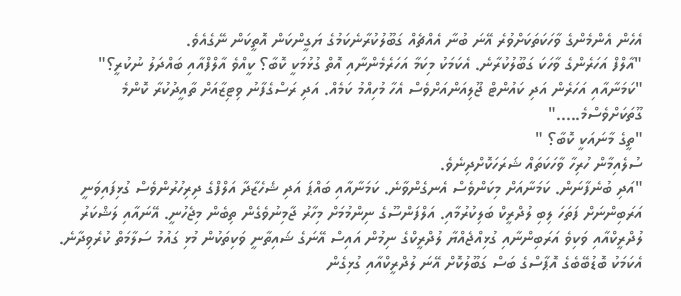އެހެން އެންމެންގެ ވާހަކަތަކަށްވުރެ އޭނަ ބުނާ އެއްޗެއް ގަބޫލުކުރާނެކަމުގެ ޔަގީންކަން އޮތީކަން ނޭގެއެވެ.
"އާލްފް އަހަރެންގެ ވާހަކަ ގަބޫލުކުރާނެ. އެކަމަކު މިކަމާ އަހަރެމެންނާއި އޮތް ގުޅުމަކީ ކޮބާ؟ ކީއްވެ އާލްފްއާއި ބައްދަލު ނުކުރީ؟"
"ކަމަނާއާއި އަހަރެން އަދި ކައުންޓް ޖޫލިއަންއަށްވެސް އެހާ މުހިއްމު ކަމެއް. އަދި ރަސްގެފާނު ވިޓިޒާއަށް ތާއީދުކުރާ ކޮންމެ ގޫތަކަށްވެސްމެ....."
"ތީގެ މާނައަކީ ކޮބާ؟ "
ސުލެއިމާން ހުރިހާ ވާހަކަތައް ޝަރަހަކޮށްދިނެވެ.
"އަދި ބުނެފާނަން. ކަމަނާއަށް މިކަންވެސް އެނގެންވާނެ. ކަމަނާއާއި ބައްޕަ އަދި ޝެހެޒާދާ އަލްފްގެ ދިރިހުރުންވެސް ގުޅިފައިވަނީ އަރަބިންނަށް ފަތަހަ ލިބި ލުދްރީކް ބަލިކުރުމާއި. އަލްފަންސޫގެ ނިންމުމަށް މިހާރު ޖާމިނުވެގެން ތިބެން މިޖެހުނީ. އޭނައާއި ލަޝްކަރު ލުދްރީކްއާއި ވަކިވެ އަރަބިންނާއި ގުޅިއްޖެއްޔާ ލުދްރީކްގެ ނިމުން އައިސް އޭނަގެ ޝައިތާނީ ވަކިތަކުން މުޅި ގައުމު ސަލާމަތް ކުރެވިދާނެ. އެކަމަކު ބޮޑުބޭބެގެ އޮޕާސްގެ ބަސް ގަބޫލުކޮށް އޭނަ ލުދްރީކްއާއި ގުޅިގެން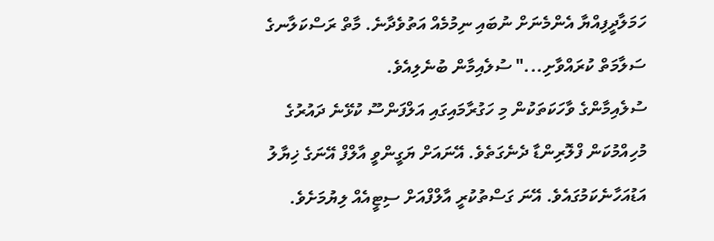ހަމަލާދީފިއްޔާ އެންމެނަށް ނުބައި ނިމުމެއް އަތުވެދާނެ. މާތް ރަސްކަލާނގެ ސަލާމަތް ކުރައްވާށި..." ސުލެއިމާން ބުނެލިއެވެ.
ސުލެއިމާންގެ ވާހަކަތަކުން މި ހަގުރާމައިގައި އަލްފަންސޫ ކުޅޭނެ ދައުރުގެ މުހިއްމުކަން ފްލޮރިންޑާ ދެނެގަތެވެ. އޭނައަށް ޔަގީންވީ އާލްފް އޭނަގެ ޚިޔާލު އަޑުއަހާނެކަމުގައެވެ. އޭނަ ގަސްތުކުރީ އާލްފްއަށް ސިޓީއެއް ލިޔުމަށެވެ.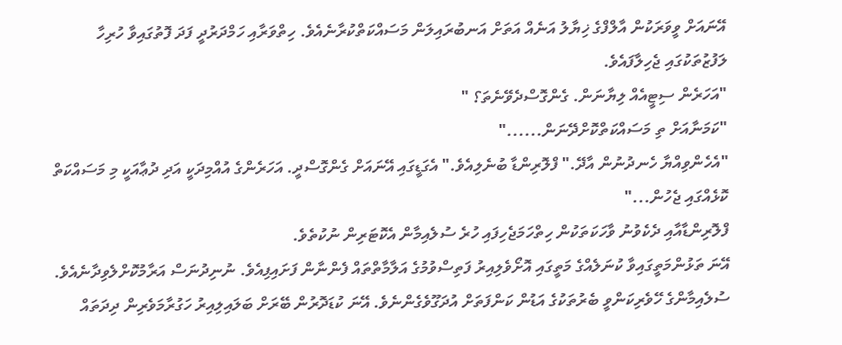އޭނައަށް ވީވަރަކުން އާލްފްގެ ޚިޔާލު އަނެއް އަތަށް އަނބުރައިލަން މަސައްކަތްކުރާނެއެވެ. ހިތްވަރާއި ހަމްދަރުދީ ފަދަ ފޮތުގައިވާ ހުރިހާ ލަފުޒުތަކުގައި ޖެހިލާފައެވެ.
"އަހަރެން ސިޓީއެއް ލިޔާނަން. ގެންގޮސްދެވޭނެތަ؟ "
"ކަމަނާއަށް ތި މަސައްކަތްކޮށްދޭނަން......"
"އެހެންވިއްޔާ ހެނދުނުން އާދޭ." ފްލޮރިންޑާ ބުނެލިއެވެ." އެގަޑީގައި އޭނައަށް ގެންގޮސްދީ. އަހަރެންގެ އުއްމިދަކީ އަދި ދުޢާއަކީ މި މަސައްކަތް ކޮޅެއްގައި ޖެހުން..."
ފްލޮރިންޑާއާއި ދެކެވުނު ވާހަކަތަކުން ހިތްހަމަޖެހިފައި ހުރެ ސުލެއިމާން އެކޮޓަރިން ނުކުތެވެ.
އޭނަ ތަޅުންމަތީގައިވާ ކުނަލެއްގެ މަތީގައި އޮށޯވެލިއިރު ފަތިސްވުމުގެ އަލާމާތްތައް ފެންނާން ފަށައިފިއެވެ. ނުނިދުނަސް އަރާމުކޮށްލެވިދާނެއެވެ.
ސުލެއިމާންގެ ހޭވެރިކަންވީ ބެރުތަކުގެ އަޑުން ކަންފަތަށް އުދަގޫވެގެންނެވެ. އޭނަ ކުޑަދޮރުން ބޭރަށް ބަލައިލިއިރު ހަގުރާމަވެރިން ދިދަތައް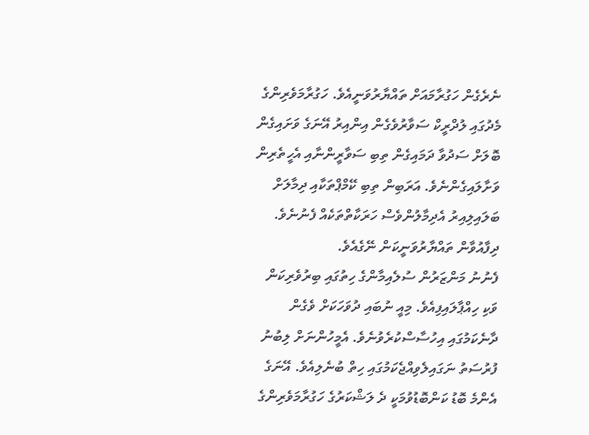ނެރެގެން ހަގުރާމައަށް ތައްޔާރުވަނީއެވެ. ހަގުރާމަވެރިންގެ މެދުގައި ލުދްރީކް ސަވާރުވެގެން އިންއިރު އޭނަގެ ވަށައިގެން ބޮލަށް ސަދުވާ ދަމައިގެން ތިބި ސަވާރީންނާއި އެހީތެރިން ވަށާލައިގެންނެވެ. އަރަބިން ތިބި ކޭމްޕްތަކާއި ދިމާލަށް ބަލައިލިއިރު އެދިމާލުންވެސް ހަރަކާތްތަކެއް ފެނުނެވެ. ދިފާއުވާން ތައްޔާރުވަނީކަން ނޭގެއެވެ.
ފެނުނު މަންޒަރުން ސުލެއިމާންގެ ހިތުގައި ބިރުވެރިކަން ވަކި ހިއްޕާލައިފިއެވެ. މިއީ ނުބައި ދުވަހަކަށް ވެގެން ދާނެކަމުގައި އިހުސާސްކުރެވުނެވެ. އެމީހުންނަށް ލިބުނު ފުރުސަތު ނަގައިލެވިއްޖެކަމުގައި ހިތް ބުނެލިއެވެ. އޭނަގެ އެންމެ ބޮޑު ކަންބޮޑުވުމަކީ ދެ ލަޝްކަރުގެ ހަގުރާމަވެރިންގެ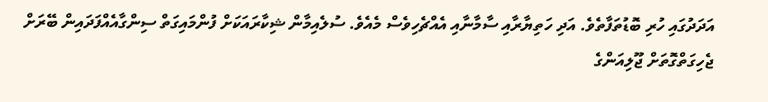އަދަދުގައި ހުރި ބޮޑުތަފާތެވެ. އަދި ހަތިޔާރާއި ސާމާނާއި އެއްޗެހިވެސް މެއެވެ. ސުލެއިމާން ޝިކާރައަކަށް ފުންމައިގަތް ސިންގާއެއްފަދައިން ބޭރަށް ޖެހިގަތްގޮތަށް ޖޫލިއަންގެ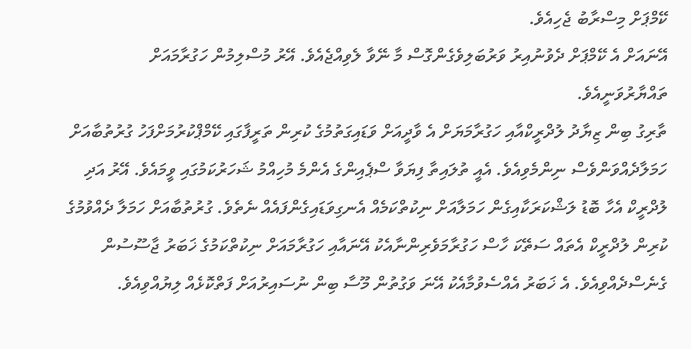ކޭމްޕަށް މިސްރާބު ޖެހިއެވެ.
އޭނައަށް އެ ކޭމްޕަށް ދެވުނުއިރު ވަރުބަލިވެގެންގޮސް މާ ނޭވާ ލެވިއްޖެއެވެ. އޭރު މުސްލިމުން ހަގުރާމައަށް ތައްޔާރުވަނީއެވެ.
ތާރިގު ބިން ޒިޔާދު ލުދްރީކްއާއި ހަގުރާމަޔަށް އެ ވާދީއަށް ވަޑައިގަތުމުގެ ކުރިން ތަރީފާގައި ކޭމްޕްކުރުމަށްފަހު ގުރުތުބާއަށް ހަމަލާދެއްވަންވެސް ނިންމެވިއެވެ. އެއީ ތުލައިތާ ފިޔަވާ ސްޕެއިންގެ އެންމެ މުހިއްމު ޝަހަރުކަމުގައި ވީމައެވެ. އޭރު އަދި ލުދްރީކް އެހާ ބޮޑު ލަޝްކަރަކާއިގެން ހަމަލާއަށް ނިކުތްކަމެއް އެނގިވަޑައިގެންފައެއް ނެތެވެ. ގުރުތުބާއަށް ހަމަލާ ދެއްވުމުގެ ކުރިން ލުދްރީކް އެތައް ސަތޭކަ ހާސް ހަގުރާމަވެރިންނާއެކު އޭނައާއި ހަގުރާމައަށް ނިކުތްކަމުގެ ޚަބަރު ޖާސޫސުން ގެނެސްދެއްވިއެވެ. އެ ޚަބަރު އެއްސެވުމާއެކު އޭނަ ވަގުތުން މޫސާ ބިން ނުސައިރުއަށް ފަތްކޮޅެއް ލިޔުއްވިއެވެ.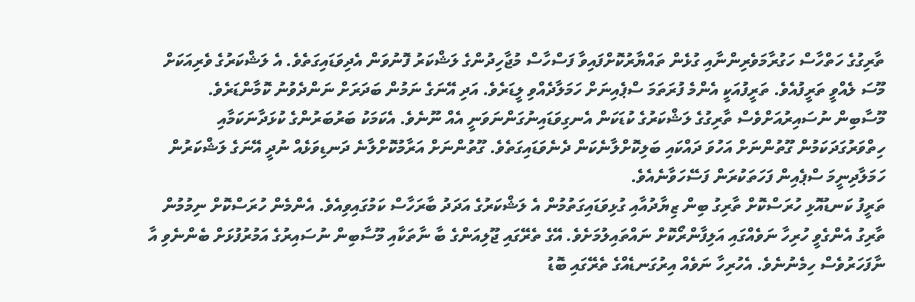ތާރިގުގެ ހަތްހާސް ހަގުރާމަވެރިންނާއި ގުޅެން ތައްޔާރުކޮށްފައިވާ ފަސްހާސް މުޖާހިދުންގެ ލަޝްކަރު ފޮނުވަން އެދިވަޑައިގަތެވެ. އެ ލަޝްކަރުގެ ވެރިއަކަށް މޫސަ ލެއްވީ ތަރީފުއެވެ. ތަރީފުއަކީ އެންމެ ފުރަތަމަ ސްޕެއިނަށް ހަމަލާދެއްވި ލީޑަރެވެ. އަދި އޭނަގެ ނަމުން ބަދަރަށް ނަންދެވުނު ކޮމާންޑަރެވެ.
މޫސާބިން ނުސައިރުއަށްވެސް ތާރިގުގެ ލަޝްކަރުގެ ކުޑަކަން އެނގިވަޑައިނުގަންނަވަނީ އެއް ނޫނެވެ. އެކަމަކު ބަރުބަރުންގެ ކުޅަދާނަކަމާއި ހިތްވަރުގަދަކަމުން ގޫތުންނަށް އަހުވަ ދައްކައި ބަލިކޮށްލާނެކަން ދެނެވަޑައިގަތެވެ. ގޫތުންނަށް އަރާމުކޮށްލާނެ ދަނޑިވަޅެއް ނުދީ އޭނަގެ ލަޝްކަރުން ހަމަލާދިނީމަ ސްޕެއިން ފަހަތަކުރަން ފަސޭހަވާނެއެވެ.
ތަރީފު ކަނޑުއޮޅި ހުރަސްކޮށް ތާރިގު ބިން ޒިޔާދުއާއި ގުޅިވަޑައިގަތުމުން އެ ލަޝްކަރުގެ އަދަދު ބާރަހާސް ކަމުގައިވިއެވެ. އެންމެން ހުރަސްކޮށް ނިމުމުން ތާރިގު އެންގެވީ ހުރިހާ ނަވެއްގައި އަލިފާންރޯކޮށް ނައްތައިލުމަށެވެ. އޭގެ ތެރޭގައި ޖޫލިއަންގެ ބާ ނާތަކާއި މޫސާބިން ނުސައިރުގެ އަމުރުފުޅަށް ބެންނެވި އާ ނާފަހަރުވެސް ހިމެނުނެވެ. އެހުރިހާ ނަވެއް އިރުގަނޑެއްގެ ތެރޭގައި ބޮޑު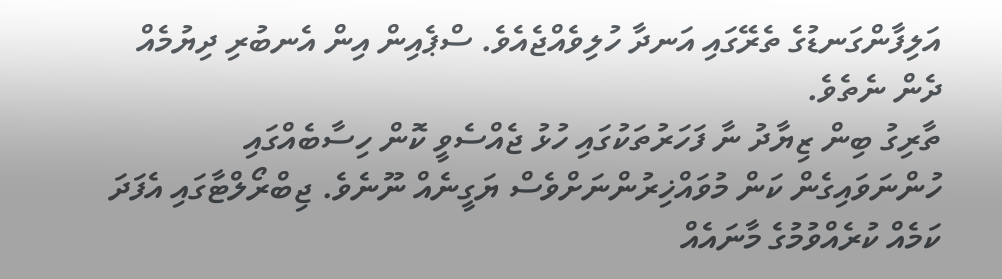އަލިފާންގަނޑުގެ ތެރޭގައި އަނދާ ހުލިވެއްޖެއެވެ. ސްޕެއިން އިން އެނބުރި ދިޔުމެއް ދެން ނެތެވެ.
ތާރިގު ބިން ޒިޔާދު ނާ ފަހަރުތަކުގައި ހުޅު ޖެއްސެވީ ކޮން ހިސާބެއްގައި ހުންނަވައިގެން ކަން މުވައްޚިރުންނަށްވެސް ޔަގީނެއް ނޫނެވެ. ޖިބްރޯލްޓާގައި އެފަދަ ކަމެއް ކުރެއްވުމުގެ މާނައެއް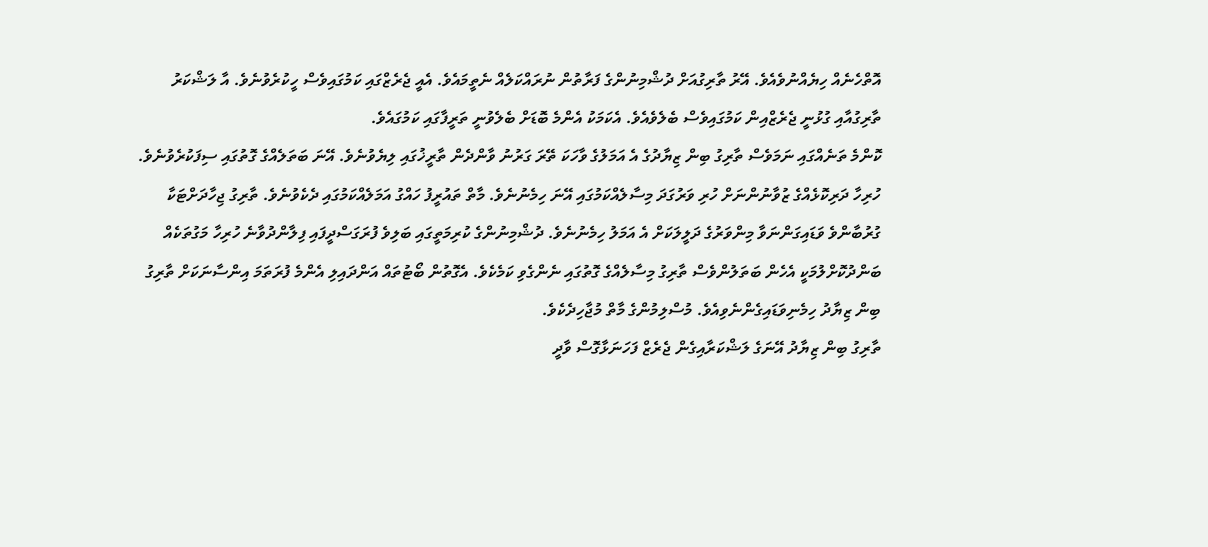އޮތްހެނެއް ހިޔެއްނުވެއެވެ. އޭރު ތާރިގުއަށް ދުޝްމިނުންގެ ފަރާތުން ނުރައްކަލެއް ނެތީމައެވެ. އެއީ ޖެރެޒްގައި ކަމުގައިވެސް ހީކުރެވުނެވެ. އާ ލަޝްކަރު ތާރިގުއާއި ގުޅުނީ ޖެރެޒްއިން ކަމުގައިވެސް ބެލެވެއެވެ. އެކަމަކު އެންމެ ބޮޑަށް ބެލެވުނީ ތަރީފާގައި ކަމުގައެވެ.
ކޮންމެ ތަނެއްގައި ނަމަވެސް ތާރިގު ބިން ޒިޔާދުގެ އެ އަމަލުގެ ވާހަކަ ތޭރަ ގަރުނު ވާންދެން ތާރީޚުގައި ލިޔެވުނެވެ. އޭނަ ބަތަލެއްގެ ގޮތުގައި ސިފަކުރެވުނެވެ. ހުރިހާ ދަރިކޮޅެއްގެ ޒުވާނުންނަށް ހުރި ވަރުގަދަ މިސާލެއްކަމުގައި އޭނަ ހިމެނުނެވެ. މާތް ތައުރީފު ހައްގު އަމަލެއްކަމުގައި ދެކެވުނެވެ. ތާރިގު ޖިހާދަށްޓަކާ ގުރުބާންވެ ވަޑައިގަންނަވާ މިންވަރުގެ ދަލީލަކަށް އެ އަމަލު ހިމެނުނެވެ. ދުޝްމިނުންގެ ކުރިމަތީގައި ބަލިވެ ފުރަގަސްދީފައި ފިލާންދުވާނެ ހުރިހާ މަގުތަކެއް ބަންދުކޮށްލުމަކީ އެހެން ބަތަލުންވެސް ތާރިގު މިސާލެއްގެ ގޮތުގައި ނެންގެވި ކަމެކެވެ. އެގޮތުން ބޯޓުތައް އަންދައިލި އެންމެ ފުރަތަމަ އިންސާނަކަށް ތާރިގު ބިން ޒިޔާދު ހިމެނިވަޑައިގެންނެވިއެވެ. މުސްލިމުންގެ މާތް މުޖާހިދެކެވެ.
ތާރިގު ބިން ޒިޔާދު އޭނަގެ ލަޝްކަރާއިގެން ޖެރެޒް ފަހަނަޅާގޮސް ވާދީ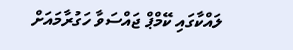ލައްކާގައި ކޭމްޕް ޖައްސަވާ ހަގުރާމައަށް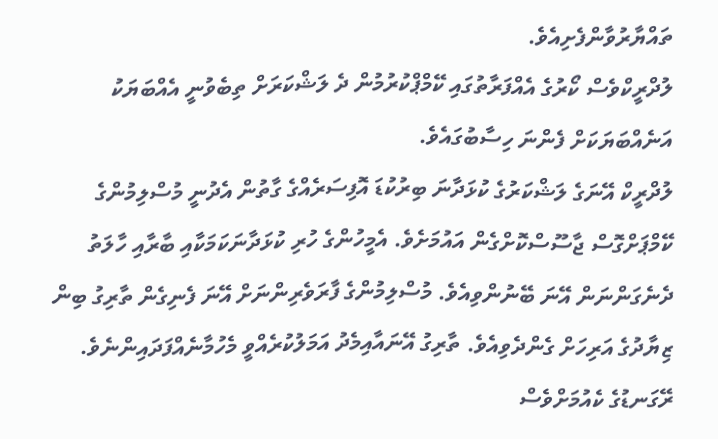ތައްޔާރުވާންފެށިއެވެ.
ލުދްރީކްވެސް ކޯރުގެ އެއްފަރާތުގައި ކޭމްޕްކުރުމުން ދެ ލަޝްކަރަށް ތިބެވުނީ އެއްބަޔަކު އަނެއްބަޔަކަށް ފެންނަ ހިސާބުގައެވެ.
ލުދްރީކް އޭނަގެ ލަޝްކަރުގެ ކުޅަދާނަ ބިރުކުޑަ އޮފިސަރެއްގެ ގާތުން އެދުނީ މުސްލިމުންގެ ކޭމްޕަށްގޮސް ޖާސޫސްކޮށްގެން އައުމަށެވެ. އެމީހުންގެ ހުރި ކުޅަދާނަކަމަކާއި ބާރާއި ހާލަތު ދެނެގަންނަން އޭނަ ބޭނުންވިއެވެ. މުސްލިމުންގެ ފާރަވެރިންނަށް އޭނަ ފެނިގެން ތާރިގު ބިން ޒިޔާދުގެ އަރިހަށް ގެންދެވިއެވެ. ތާރިގު އޭނައާއިމެދު އަމަލުކުރެއްވީ މެހުމާނެއްފަދައިންނެވެ. ރޭގަނޑުގެ ކެއުމަށްވެސް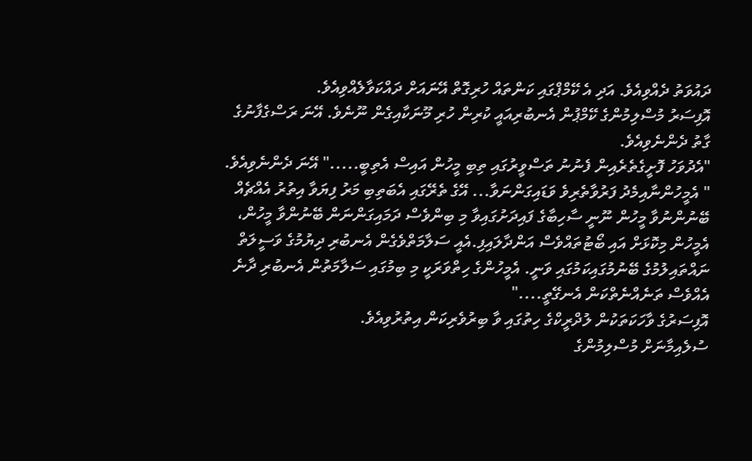ދައުވަތު ދެއްވިއެވެ. އަދި އެ ކޭމްޕްގައި ކަންތައް ހުރިގޮތް އޭނައަށް ދައްކަވާލެއްވިއެވެ.
އޮފިސަރު މުސްލިމުންގެ ކޭމްޕުން އެނބުރިއައީ ކުރިން ހުރި މޫނަކާއިގެން ނޫނެވެ. އޭނަ ރަސްގެފާނުގެ ގާތު ދެންނެވިއެވެ.
"އެދުވަހު ފޮށީގެތެރެއިން ފެނުނު ތަސްވީރުގައި ތިބި މީހުން އައިސް އެތިބީ....." އޭނަ ދެންނެވިއެވެ. " އެމީހުންނާއިމެދު ފަރުވާތެރިވެ ވަޑައިގަންނަވާ... އޭގެ ތެރޭގައި އެބަތިބި މަރު ފިޔަވާ އިތުރު އެއްޗެއް ބޭނުންނުވާ މީހުން ނޫނީ ސާހިބާގެ ފައިދަށުގައިވާ މި ބިންވެސް ދަމައިގަންނަން ބޭނުންވާ މީހުން، އެމީހުން މިކޮޅަށް އައި ބޯޓުތައްވެސް އަންދާލައިފި.އެއީ ސަލާމަތްވެގެން އެނބުރި ދިޔުމުގެ ވަސީލަތް ނައްތައިލުމުގެ ބޭނުމުގައިކަމުގައި ވަނީ. އެމީހުންގެ ހިތްވަރަކީ މި ބިމުގައި ސަލާމަތުން އެނބުރި ދާނެ އެއްވެސް ތަނެއްނެތްކަން އެނގޭތީ...."
އޮފިސަރުގެ ވާހަކަތަކުން ލުދްރީކްގެ ހިތުގައި ވާ ބިރުވެރިކަން އިތުރުވިއެވެ.
ސުލެއިމާނަށް މުސްލިމުންގެ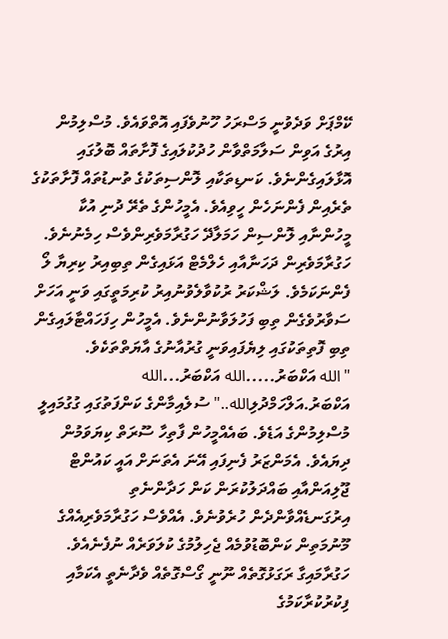ކޭމްޕަށް ވަދެވުނީ މަސްރަހު ހޫނުވެފައި އޮތްވައެވެ. މުސްލިމުން އިރުގެ އަވިން ސަލާމަތްވާން ހުދުކުލައިގެ ފޮށާތައް ބޮލުގައި އޮޅާލައިގެންނެވެ. ކަނޑިތަކާއި ލޮންސިތަކުގެ ތުނޑުތައް ފޮށާތަކުގެ ތެރެއިން ފެންނަހެން ހީވިއެވެ. އެމީހުންގެ ތެރޭ ދުނި އުކާ މީހުންނާއި ލޮންސިން ހަމަލާދޭ ހަގުރާމަވެރިންވެސް ހިމެނުނެވެ. ހަގުރާމަވެރިން ދަހަނާއާއި ހެލްމެޓް އަޅައިގެން ތިބިއިރު ކިރިޔާ ލޯ ފެންނަކަމެވެ. ލަޝްކަރު ރުކުވާލެވުނުއިރު ކުރިމަތީގައި ވަނީ އަހަށް ސަވާރުވެގެން ތިބި ފަހުލަވާނުންނެވެ. އެމީހުން ހިފަހައްޓާލައިގެން ތިބި ފޮތިތަކުގައި ލިޔެފައިވަނީ ގުރުއާނުގެ އާޔަތްތަކެވެ.
"الله އަކްބަރު.....الله އަކްބަރު...الله އަކްބަރު.އަލްހަމްދުލިالله.." ސުލެއިމާންގެ ކަންފަތުގައި ގުގުމައިލީ މުސްލިމުންގެ އަޑެވެ. ބައެއްމީހުން ފާތިހާ ސޫރަތް ކިޔަވަމުން ދިޔައެވެ. އެމަންޒަރު ފެނިފައި އޭނަ އެތަނަށް އައީ ކައުންޓް ޖޫލިއަންއާއި ބައްދަލުކުރަން ކަން ހަދާންނެތި އިރުގަނޑެއްވާންދެން ހުރެވުނެވެ. އެއްވެސް ހަގުރާމަވެރިއެއްގެ މޫނުމަތިން ކަންބޮޑުވުމެއް ޖެހިލުމުގެ ކުލަވަރެއް ނުފެނެއެވެ. ހަގުރާމައިގާ ރަގަޅުގޮތެއް ނޫނީ ގޯސްގޮތެއް ވެދާނެތީ އެކަމާއި ފިކުރުކުރާކަމުގެ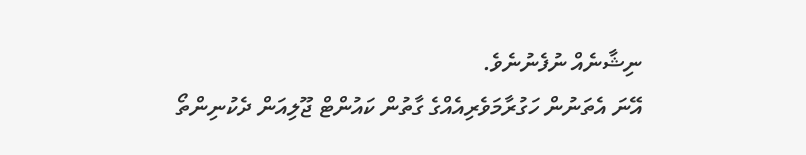ނިޝާނެއް ނުފެނުނެވެ.
އޭނަ އެތަނުން ހަގުރާމަވެރިއެއްގެ ގާތުން ކައުންޓް ޖޫލިއަން ދެކުނިންތޯ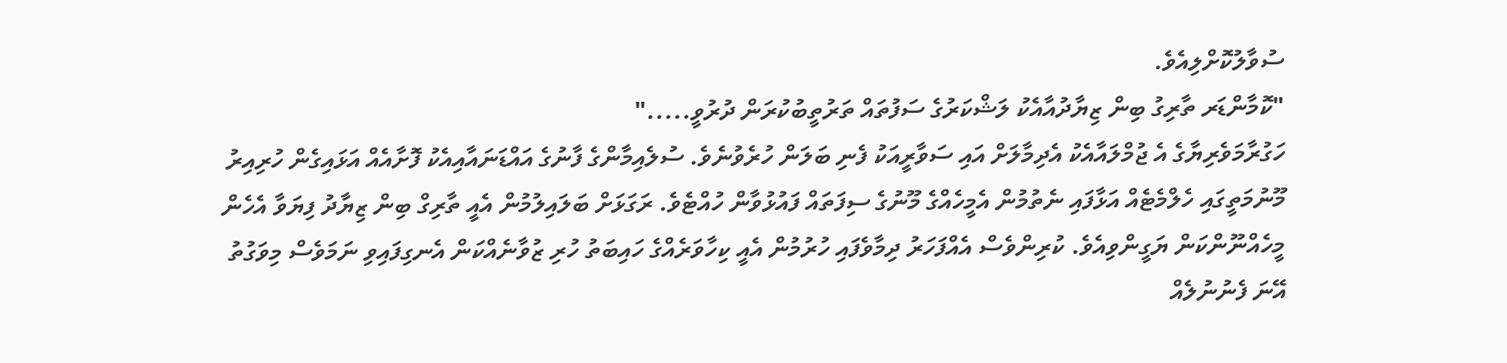ސުވާލުކޮށްލިއެވެ.
"ކޮމާންޑަރ ތާރިގު ބިން ޒިޔާދުއާއެކު ލަޝްކަރުގެ ސަފުތައް ތަރުތީބުކުރަން ދުރުވީ....."
ހަގުރާމަވެރިޔާގެ އެ ޖުމްލައާއެކު އެދިމާލަށް އައި ސަވާރީއަކު ފެނި ބަލަން ހުރެވުނެވެ. ސުލެއިމާންގެ ފާނުގެ އައްޑަނައާއިއެކު ފޮށާއެއް އަޅައިގެން ހުރިއިރު މޫނުމަތީގައި ހެލްމެޓެއް އަޅާފައި ނެތުމުން އެމީހެއްގެ މޫނުގެ ސިފަތައް ފައުޅުވާން ހުއްޓެވެ. ރަގަޅަށް ބަލައިލުމުން އެއީ ތާރިގް ބިން ޒިޔާދު ފިޔަވާ އެހެން މީހެއްނޫންކަން ޔަގީންވިއެވެ. ކުރިންވެސް އެއްފަހަރު ދިމާވެފައި ހުރުމުން އެއީ ކިހާވަރެއްގެ ހައިބަތު ހުރި ޒުވާނެއްކަން އެނގިފައިވި ނަމަވެސް މިވަގުތު އޭނަ ފެނުނުލެއް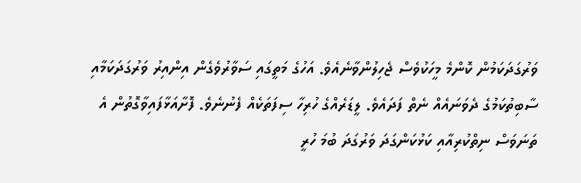ވަރުގަދަކަމުން ކޮންމެ މީހަކުވެސް ޖެހިލުންވާނެއެވެ. އަހުގެ މަތީގައި ސަވާރުވެގެން އިންއިރު ވަރުގަދަކަމާއި ސާބިތުކަމުގެ ދެވަނައެއް ނެތް ފަދައެވެ. ލީޑަރެއްގެ ހުރިހާ ސިފަތަކެއް ފެނުނެވެ. ފޮށާއަޅާފައިވާގޮތުން އެ ތަނަވަސް ނިތްކުރިއާއި ކަޅުކަންގަދަ ވަރުގަދަ ބުމަ ހުރީ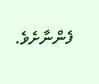ފެންނާށެވެ.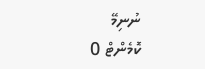ނުނިމޭ
ކޮމެންޓް 0